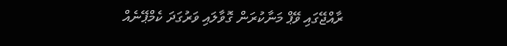ރާއްޖޭގައި ވޭޕް މަނާކުރަން ގޮވާލައި ވަރުގަދަ ކެމްޕޭނެއް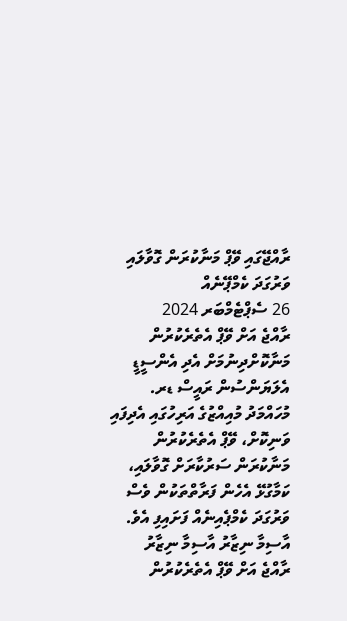ރާއްޖޭގައި ވޭޕް މަނާކުރަން ގޮވާލައި ވަރުގަދަ ކެމްޕޭނެއް
26 ސެޕްޓެމްބަރ 2024
ރާއްޖެ އަށް ވޭޕް އެތެރެކުރުން މަނާކޮށްދިނުމަށް އެދި އެންސީޑީ އެލަޔަންސުން ރައީސް ޑރ. މުހައްމަދު މުއިއްޒުގެ އަރިހުގައި އެދިފައި ވަނިކޮށް، ވޭޕް އެތެރެކުރުން މަނާކުރަން ސަރުކާރަށް ގޮވާލައި، ކަމާގުޅޭ އެހެން ފަރާތްތަކުން ވެސް ވަރުގަދަ ކެމްޕެއިނެއް ފަށައިފި އެވެ.
އާސިމާ ނިޒާރު އާސިމާ ނިޒާރު
ރާއްޖެ އަށް ވޭޕް އެތެރެކުރުން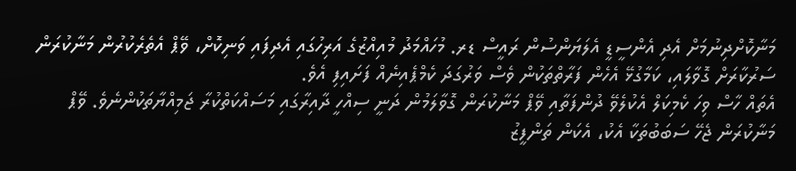މަނާކޮށްދިނުމަށް އެދި އެންސީޑީ އެލަޔަންސުން ރައީސް ޑރ. މުހައްމަދު މުއިއްޒުގެ އަރިހުގައި އެދިފައި ވަނިކޮށް، ވޭޕް އެތެރެކުރުން މަނާކުރަން ސަރުކާރަށް ގޮވާލައި، ކަމާގުޅޭ އެހެން ފަރާތްތަކުން ވެސް ވަރުގަދަ ކެމްޕެއިނެއް ފަށައިފި އެވެ.
އެތައް ހާސް ވިހަ ކެމިކަލް އެކުލެވޭ ދުންފަތާއި ވޭޕް މަނާކުރަން ގޮވާލަމުން ދަނީ ސިއްހީ ދާއިރާގައި މަސައްކަތްކުރާ ޖަމިއްޔާތަކުންނެވެ. ވޭޕް މަނާކުރަން ޖެހޭ ސަބަބުތަކާ އެކު، އެކަން ތަންފީޒު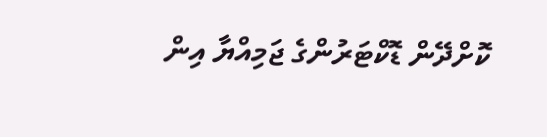ކޮށްދޭން ޑޮކްޓަރުންގެ ޖަމިއްޔާ އިން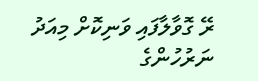ރޭ ގޮވާލާފައި ވަނިކޮށް މިއަދު ނަރުހުންގެ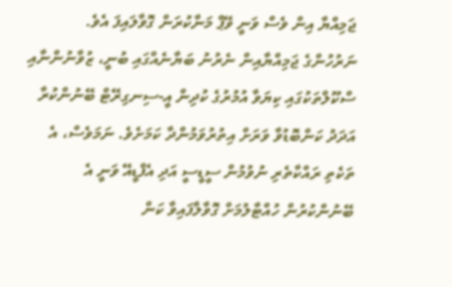ޖަމިއްޔާ އިން ވެސް ވަނީ ވޭޕް މަނާކުރަން ގޮވާލައިފަ އެވެ.
ނަރުހުންގެ ޖަމިއްޔާއިން ނެރުނު ބަޔާނެއްގައި ބުނީ، ޒުވާނުންނާއި ސްކޫލްތަކުގައި ކިޔަވާ އުމުރުގެ ކުދިން އީ-ސިނގިރޭޓް ބޭނުންކުރާ އަދަދު ކަންބޮޑުވާ ވަރަށް އިތުރުވަމުންދާ ކަމަށެވެ. ނަމަވެސް، އެ ތަކެތި ރައްކާތެރި ނުވުމުން ސީޑީސީ އަދި އެފްޑީއޭ ވަނީ އެ ބޭނުންކުރުން ހުއްޓާލުމަށް ގޮވާލާފައިވާ ކަން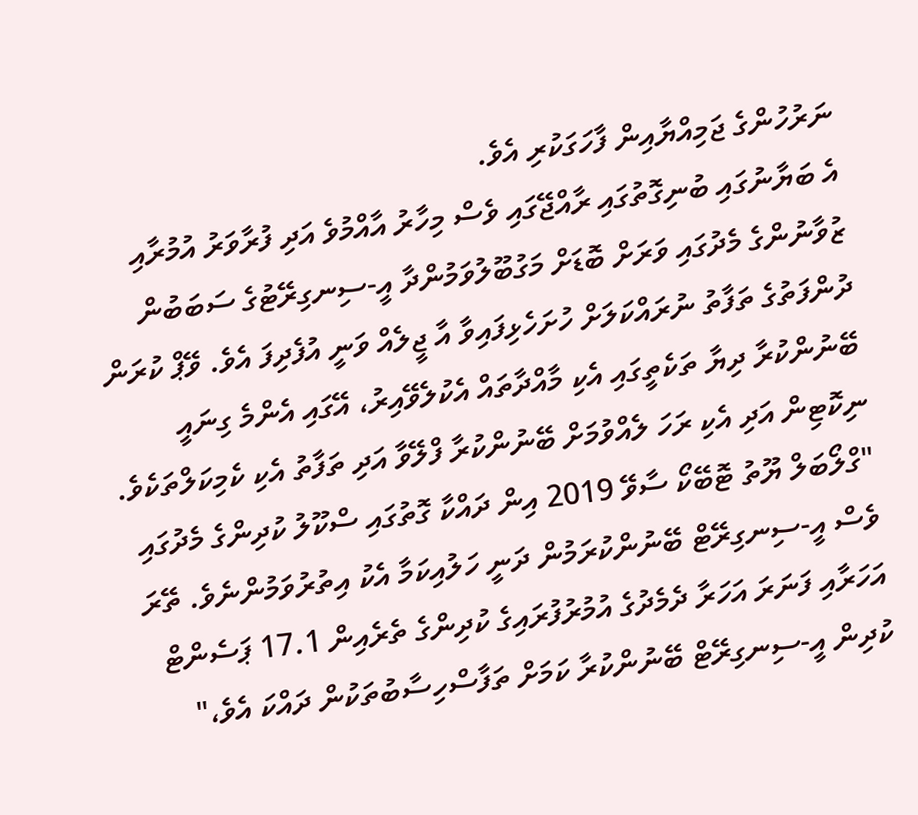ނަރުހުންގެ ޖަމިއްޔާއިން ފާހަގަކުރި އެވެ.
އެ ބަޔާނުގައި ބުނިގޮތުގައި ރާއްޖޭގައި ވެސް މިހާރު އާއްމުވެ އަދި ފުރާވަރު އުމުރާއި ޒުވާނުންގެ މެދުގައި ވަރަށް ބޮޑަށް މަގުބޫލުވަމުންދާ އީ-ސިނގިރޭޓުގެ ސަބަބުން ދުންފަތުގެ ތަފާތު ނުރައްކަލަށް ހުށަހެޅިފައިވާ އާ ޖީލެއް ވަނީ އުފެދިފަ އެވެ. ވޭޕް ކުރަން ބޭނުންކުރާ ދިޔާ ތަކެތީގައި އެކި މާއްދާތައް އެކުލެވޭއިރު، އޭގައި އެންމެ ގިނައީ ނިކޮޓިން އަދި އެކި ރަހަ ލެއްވުމަށް ބޭނުންކުރާ ފްލޭވާ އަދި ތަފާތު އެކި ކެމިކަލްތަކެވެ.
"ގްލޯބަލް ޔޫތު ޓޮބޭކޯ ސާވޭ 2019 އިން ދައްކާ ގޮތުގައި ސްކޫލު ކުދިންގެ މެދުގައި ވެސް އީ-ސިނގިރޭޓް ބޭނުންކުރަމުން ދަނީ ހަލުއިކަމާ އެކު އިތުރުވަމުންނެވެ. ތޭރަ އަހަރާއި ފަނަރަ އަހަރާ ދެމެދުގެ އުމުރުފުރައިގެ ކުދިންގެ ތެރެއިން 17.1 ޕަސެންޓް ކުދިން އީ-ސިނގިރޭޓް ބޭނުންކުރާ ކަމަށް ތަފާސްހިސާބުތަކުން ދައްކަ އެވެ،"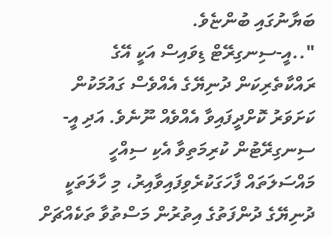ބަޔާނުގައި ބުންޏެވެ.
"..އީ-ސިނގިރޭޓް ޑިވައިސް އަކީ އޭގެ ރައްކާތެރިކަން ދުނިޔޭގެ އެއްވެސް ގައުމަކުން ކަށަވަރު ކޮށްދީފައިވާ އެއްވެއް ނޫނެވެ. އަދި އީ-ސިނގިރޭޓުން ކުރިމަތިވާ އެކި ސިއްހީ މައްސަލަތައް ފާހަގަކުރެވިފައިވާއިރު، މި ހާލަތަކީ ދުނިޔޭގެ ދުންފަތުގެ އިތުރުން މަސްތުވާ ތަކެއްޗަށް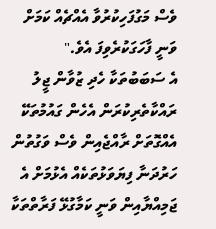ވެސް މަގުފަހިކުރުވާ އެއްޗެއް ކަމަށް ވަނީ ފާހަގަކުރެވިފަ އެވެ."
އެ ސަބަބުތަކާ ހެދި ޒުވާން ޖީލު ރައްކާތެރިކުރަން އެހެން ގައުމުތަކޭ އެއްގޮތަށް ރާއްޖެއިން ވެސް ވަގުތުން ހަރުދަނާ ފިޔަވަޅުތަކެއް އެޅުމަށް އެ ޖަމިއްޔާއިން ވަނީ ކަމާގުޅޭ ފަރާތްތަކާ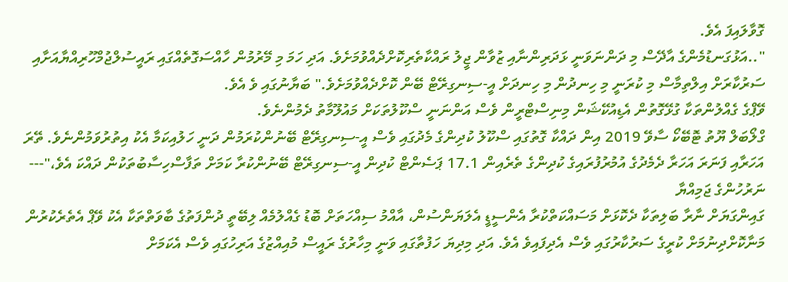ގޮވާލައިފަ އެވެ.
"..އަޅުގަނޑުމެންގެ އާދޭސް މި ދަންނަވަނީ ޅަދަރިންނާއި ޒުވާން ޖީލު ރައްކާތެރިކޮށްދެއްވުމަށެވެ. އަދި ހަމަ މި މޭރުމުން ހާއްސަގޮތެއްގައި ރައީސުލްޖުމްހޫރިއްޔާއަށާއި ސަރުކާރަށް އިލްތިމާސް މި ކުރަނީ މި ހިނދުން މި ހިނދަށް އީ-ސިނގިރޭޓް ބޭން ކޮށްދެއްވުމަށެވެ." ބަޔާނުގައި ވެ އެވެ.
ވޭޕްގެ ގެއްލުންތަކާ ގުޅޭގޮތުން އެޑިއުކޭޝަން މިނިސްޓްރީން ވެސް އަންނަނީ ސްކޫލުތަކަށް މައުލޫމާތު ދެމުންނެވެ.
ގްލޯބަލް ޔޫތު ޓޮބޭކޯ ސާވޭ 2019 އިން ދައްކާ ގޮތުގައި ސްކޫލު ކުދިންގެ މެދުގައި ވެސް އީ-ސިނގިރޭޓް ބޭނުންކުރަމުން ދަނީ ހަލުއިކަމާ އެކު އިތުރުވަމުންނެވެ. ތޭރަ އަހަރާއި ފަނަރަ އަހަރާ ދެމެދުގެ އުމުރުފުރައިގެ ކުދިންގެ ތެރެއިން 17.1 ޕަސެންޓް ކުދިން އީ-ސިނގިރޭޓް ބޭނުންކުރާ ކަމަށް ތަފާސްހިސާބުތަކުން ދައްކަ އެވެ،"--- ނަރުހުންގެ ޖަމިއްޔާ
ގައިންގަޔަށް ނާރާ ބަލިތަކާ ދެކޮޅަށް މަސައްކަތްކުރާ އެންސީޑީ އެލަޔަންސުން، އާއްމު ސިއްހަތަށް ބޮޑު ގެއްލުމެއް ލިބޭތީ ދުންފަތުގެ ބާވަތްތަކާ އެކު ވޭޕް އެތެރެކުރުން މަނާކޮށްދިނުމަށް ކުރީގެ ސަރުކާރުގައި ވެސް އެދިފައިވެ އެވެ. އަދި މިދިޔަ ހަފުތާގައި ވަނީ މިހާރުގެ ރައީސް މުއިއްޒުގެ އަރިހުގައި ވެސް އެކަމަށް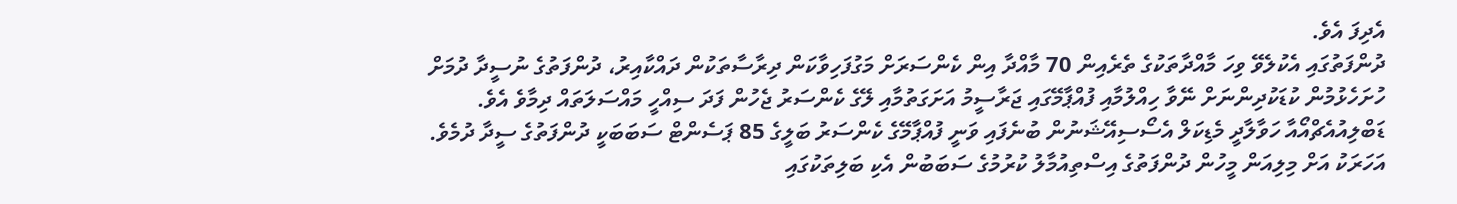އެދިފަ އެވެ.
ދުންފަތުގައި އެކުލެވޭ ވިހަ މާއްދާތަކުގެ ތެރެއިން 70 މާއްދާ އިން ކެންސަރަށް މަގުފަހިވާކަން ދިރާސާތަކުން ދައްކާއިރު، ދުންފަތުގެ ނުސީދާ ދުމަށް ހުށަހެޅުމުން ކުޑަކުދިންނަށް ނޭވާ ހިއްލުމާއި ފުއްޕާމޭގައި ޖަރާސީމު އަށަގަތުމާއި ލޭގެ ކެންސަރު ޖެހުން ފަދަ ސިއްހީ މައްސަލަތައް ދިމާވެ އެވެ.
ޑަބްލިއުއެޗްއޯއާ ހަވާލާދީ މެޑިކަލް އެސޯސިއޭޝަނުން ބުނެފައި ވަނީ ފުއްޕާމޭގެ ކެންސަރު ބަލީގެ 85 ޕަސެންޓް ސަބަބަކީ ދުންފަތުގެ ސީދާ ދުމެވެ. އަހަރަކު އަށް މިލިއަން މީހުން ދުންފަތުގެ އިސްތިއުމާލު ކުރުމުގެ ސަބަބުން އެކި ބަލިތަކުގައި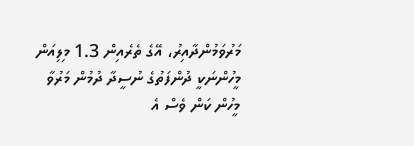މަރުވަމުންދާއިރު، އޭގެ ތެރެއިން 1.3 މިލިއަން މީހުންނަކީ ދުންފަތުގެ ނުސީދާ ދުމުން މަރުވާ މީހުން ކަން ވެސް އެ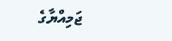ޖަމިއްޔާގެ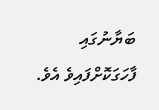ބަޔާނުގައި ފާހަގަކޮށްފައިވެ އެވެ.